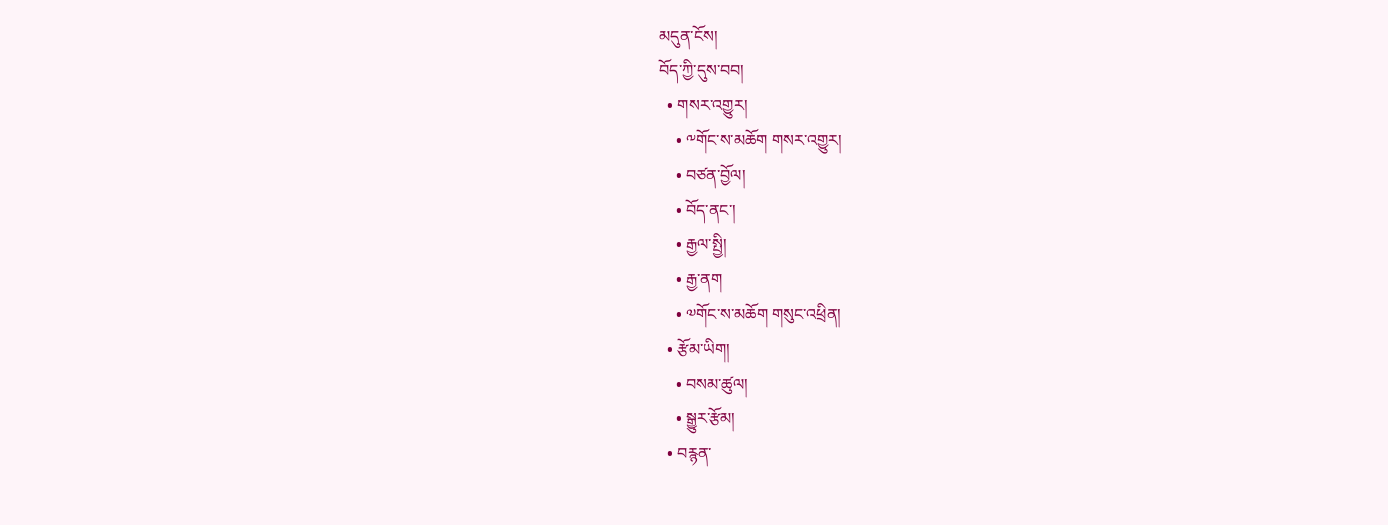མདུན་ངོས།
བོད་ཀྱི་དུས་བབ།
  • གསར་འགྱུར།
    • ༸གོང་ས་མཆོག གསར་འགྱུར།
    • བཙན་བྱོལ།
    • བོད་ནང་།
    • རྒྱལ་སྤྱི།
    • རྒྱ་ནག
    • ༧གོང་ས་མཆོག གསུང་འཕྲིན།
  • རྩོམ་ཡིག།
    • བསམ་ཚུལ།
    • སྒྱུར་རྩོམ།
  • བརྙན་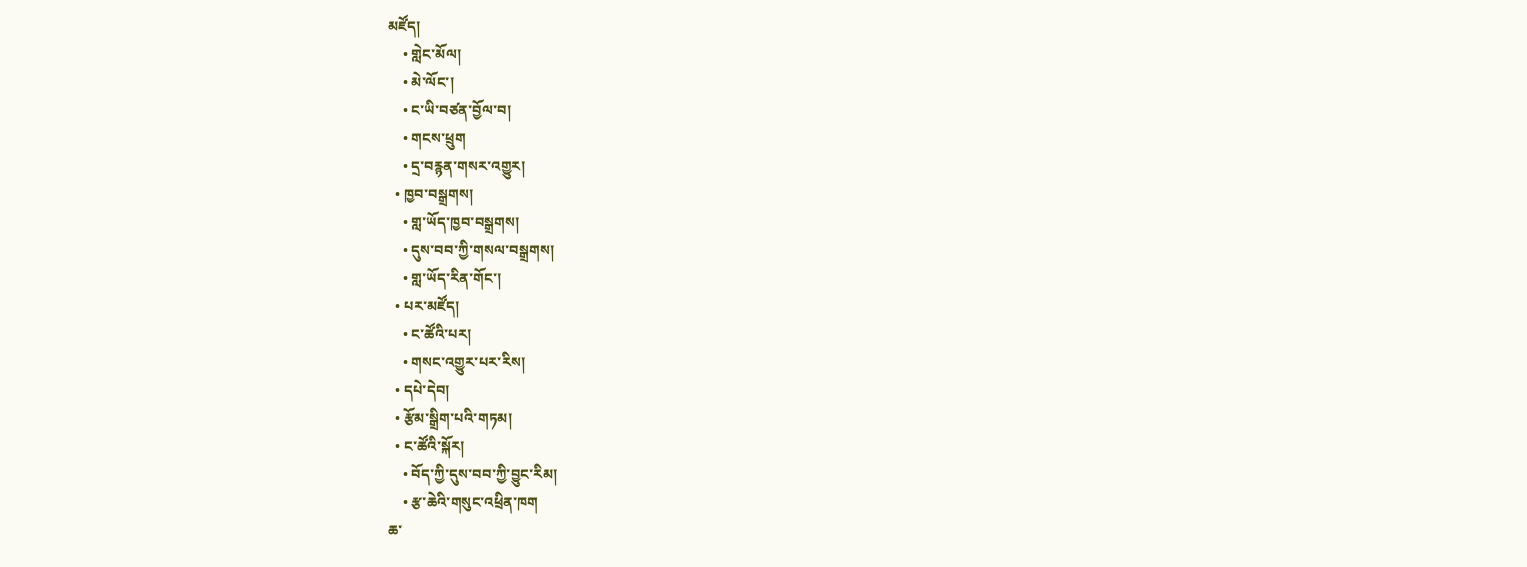མཛོད།
    • གླེང་མོལ།
    • མེ་ལོང་།
    • ང་ཡི་བཙན་བྱོལ་བ།
    • གངས་ཕྲུག
    • དྲ་བརྙན་གསར་འགྱུར།
  • ཁྱབ་བསྒྲགས།
    • གླ་ཡོད་ཁྱབ་བསྒྲགས།
    • དུས་བབ་ཀྱི་གསལ་བསྒྲགས།
    • གླ་ཡོད་རིན་གོང་།
  • པར་མཛོད།
    • ང་ཚོའི་པར།
    • གསང་འགྱུར་པར་རིས།
  • དཔེ་དེབ།
  • རྩོམ་སྒྲིག་པའི་གཏམ།
  • ང་ཚོའི་སྐོར།
    • བོད་ཀྱི་དུས་བབ་ཀྱི་བྱུང་རིམ།
    • རྩ་ཆེའི་གསུང་འཕྲིན་ཁག
ཆ་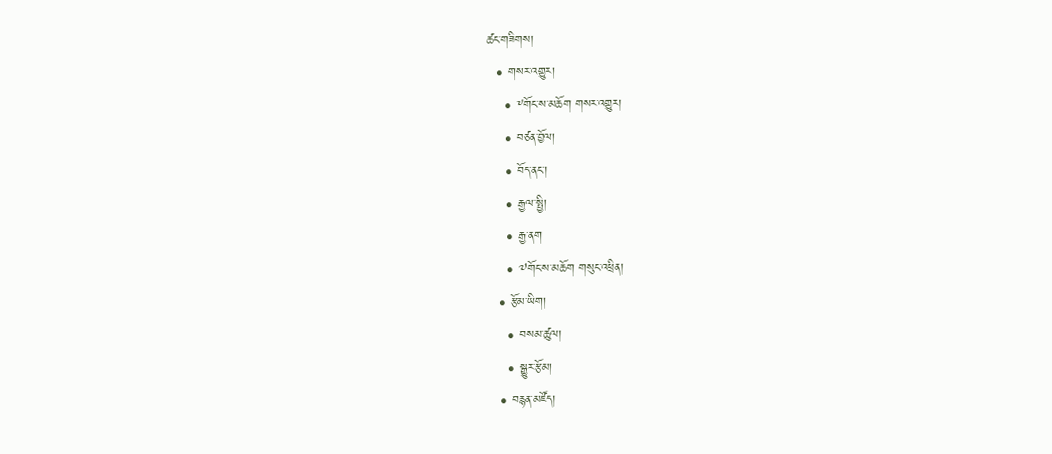ཚང་གཟིགས།
  • གསར་འགྱུར།
    • ༸གོང་ས་མཆོག གསར་འགྱུར།
    • བཙན་བྱོལ།
    • བོད་ནང་།
    • རྒྱལ་སྤྱི།
    • རྒྱ་ནག
    • ༧གོང་ས་མཆོག གསུང་འཕྲིན།
  • རྩོམ་ཡིག།
    • བསམ་ཚུལ།
    • སྒྱུར་རྩོམ།
  • བརྙན་མཛོད།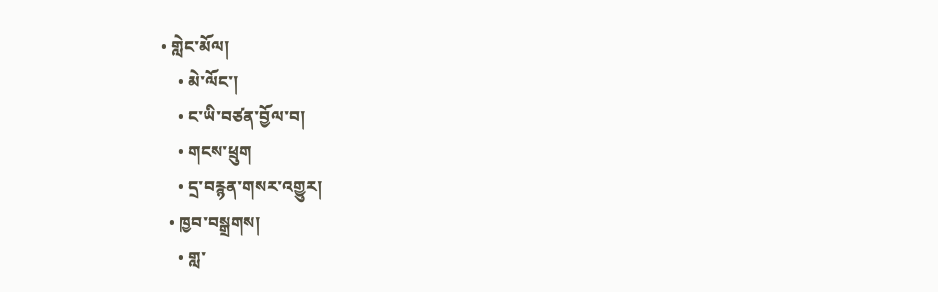• གླེང་མོལ།
    • མེ་ལོང་།
    • ང་ཡི་བཙན་བྱོལ་བ།
    • གངས་ཕྲུག
    • དྲ་བརྙན་གསར་འགྱུར།
  • ཁྱབ་བསྒྲགས།
    • གླ་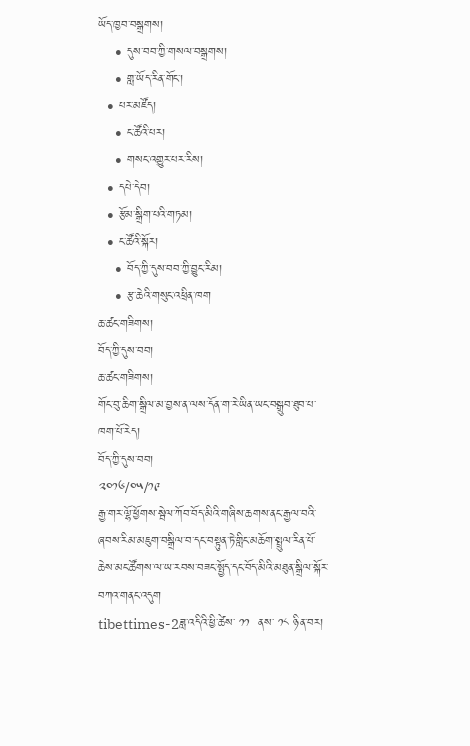ཡོད་ཁྱབ་བསྒྲགས།
    • དུས་བབ་ཀྱི་གསལ་བསྒྲགས།
    • གླ་ཡོད་རིན་གོང་།
  • པར་མཛོད།
    • ང་ཚོའི་པར།
    • གསང་འགྱུར་པར་རིས།
  • དཔེ་དེབ།
  • རྩོམ་སྒྲིག་པའི་གཏམ།
  • ང་ཚོའི་སྐོར།
    • བོད་ཀྱི་དུས་བབ་ཀྱི་བྱུང་རིམ།
    • རྩ་ཆེའི་གསུང་འཕྲིན་ཁག
ཆ་ཚང་གཟིགས།
བོད་ཀྱི་དུས་བབ།
ཆ་ཚང་གཟིགས།
གོང་བུ་ཆིག་སྒྲིལ་མ་བྱས་ན་ལས་དོན་ག་རེ་ཡིན་ཡང་བསྒྲུབ་ཐུབ་པ་ཁག་པོ་རེད།
བོད་ཀྱི་དུས་བབ།
༢༠༡༦/༠༥/༡༩
རྒྱ་གར་ལྷོ་ཕྱོགས་སྦེལ་ཀོབ་བོད་མིའི་གཞིས་ཆགས་ནང་རྒྱལ་བའི་ཞབས་རིམ་མཇུག་བསྒྲིལ་བ་དང་བསྟུན་ཏེ་གླིང་མཆོག་སྤྲུལ་རིན་པོ་ཆེས་མང་ཚོགས་ལ་ཡ་རབས་བཟང་སྤྱོད་དང་བོད་མིའི་མཐུན་སྒྲིལ་སྐོར་བཀའ་གནང་འདུག
tibettimes-2ཟླ་འདིའི་ཕྱི་ཚེས་ ༡༡  ནས་ ༡༨ ཉིན་བར།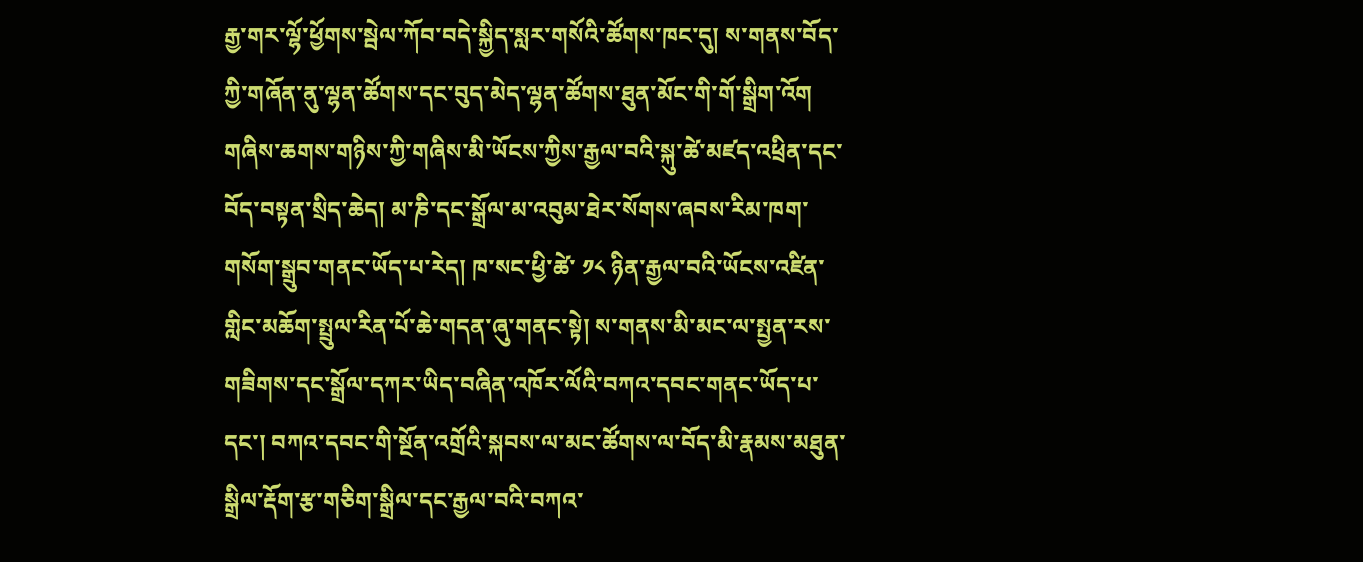རྒྱ་གར་ལྷོ་ཕྱོགས་སྦེལ་ཀོབ་བདེ་སྐྱིད་སླར་གསོའི་ཚོགས་ཁང་དུ། ས་གནས་བོད་ཀྱི་གཞོན་ནུ་ལྷན་ཚོགས་དང་བུད་མེད་ལྷན་ཚོགས་ཐུན་མོང་གི་གོ་སྒྲིག་འོག གཞིས་ཆགས་གཉིས་ཀྱི་གཞིས་མི་ཡོངས་ཀྱིས་རྒྱལ་བའི་སྐུ་ཚེ་མཛད་འཕྲིན་དང་བོད་བསྟན་སྲིད་ཆེད། མ་ཎི་དང་སྒྲོལ་མ་འབུམ་ཐེར་སོགས་ཞབས་རིམ་ཁག་གསོག་སྒྲུབ་གནང་ཡོད་པ་རེད། ཁ་སང་ཕྱི་ཚེ་ ༡༨ ཉིན་རྒྱལ་བའི་ཡོངས་འཛིན་གླིང་མཆོག་སྤྲུལ་རིན་པོ་ཆེ་གདན་ཞུ་གནང་སྟེ། ས་གནས་མི་མང་ལ་སྤྱན་རས་གཟིགས་དང་སྒྲོལ་དཀར་ཡིད་བཞིན་འཁོར་ལོའི་བཀའ་དབང་གནང་ཡོད་པ་དང་། བཀའ་དབང་གི་སྔོན་འགྲོའི་སྐབས་ལ་མང་ཚོགས་ལ་བོད་མི་རྣམས་མཐུན་སྒྲིལ་རྡོག་རྩ་གཅིག་སྒྲིལ་དང་རྒྱལ་བའི་བཀའ་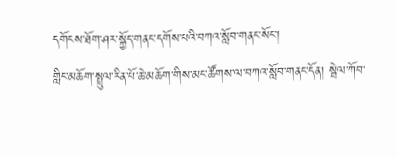དགོངས་ཐོག་ཤར་སྐྱོད་གནང་དགོས་པའི་བཀའ་སློབ་གནང་སོང་།
གླིང་མཆོག་སྤྲུལ་རིན་པོ་ཆེ་མཆོག་གིས་མང་ཚོགས་ལ་བཀའ་སློབ་གནང་དོན། སྦེལ་ཀོབ་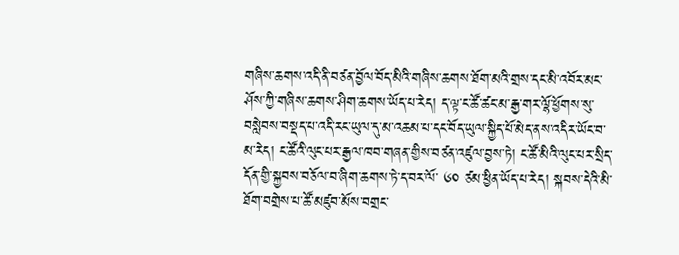གཞིས་ཆགས་འདི་ནི་བཙན་བྱོལ་བོད་མིའི་གཞིས་ཆགས་ཐོག་མའི་གྲས་དང་མི་འབོར་མང་ཤོས་ཀྱི་གཞིས་ཆགས་ཤིག་ཆགས་ཡོད་པ་རེད། ད་ལྟ་ང་ཚོ་ཚང་མ་རྒྱ་གར་ལྷོ་ཕྱོགས་སུ་བསླེབས་བསྡད་པ་འདི་རང་ཡུལ་དུ་མ་འཆམ་པ་དང་བོད་ཡུལ་སྐྱིད་པོ་མེད་ནས་འདིར་ཡོང་བ་མ་རེད། ང་ཚོའི་ལུང་པར་རྒྱལ་ཁབ་གཞན་གྱིས་བཙན་འཛུལ་བྱས་ཏེ། ང་ཚོ་མིའི་ལུང་པར་སྲིད་དོན་གྱི་སྐྱབས་བཅོལ་བ་ཞིག་ཆགས་ཏེ་ད་བར་ལོ་ ༦༠ ཙམ་ཕྱིན་ཡོད་པ་རེད། སྐབས་དེའི་མི་ཐོག་བགྲེས་པ་ཚོ་མཛུབ་མོས་བགྲང་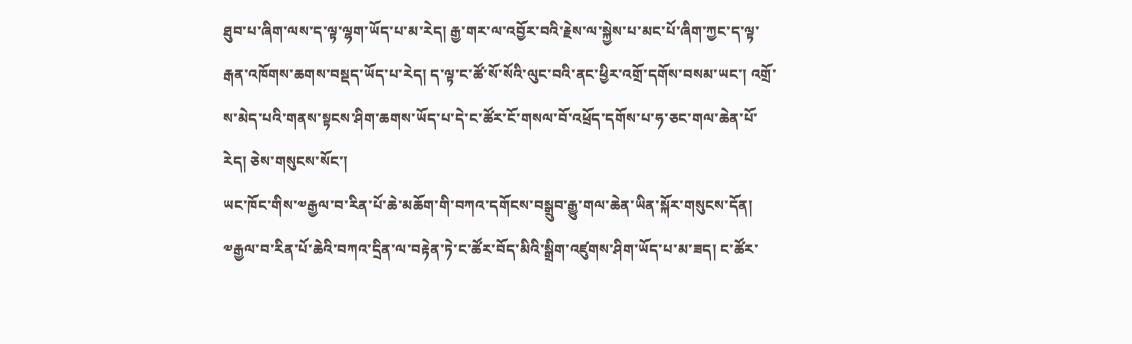ཐུབ་པ་ཞིག་ལས་ད་ལྟ་ལྷག་ཡོད་པ་མ་རེད། རྒྱ་གར་ལ་འབྱོར་བའི་རྗེས་ལ་སྐྱེས་པ་མང་པོ་ཞིག་ཀྱང་ད་ལྟ་རྒན་འཁོགས་ཆགས་བསྡད་ཡོད་པ་རེད། ད་ལྟ་ང་ཚོ་སོ་སོའི་ལུང་བའི་ནང་ཕྱིར་འགྲོ་དགོས་བསམ་ཡང་། འགྲོ་ས་མེད་པའི་གནས་སྟངས་ཤིག་ཆགས་ཡོད་པ་དེ་ང་ཚོར་ངོ་གསལ་བོ་འཕྲོད་དགོས་པ་ཧ་ཅང་གལ་ཆེན་པོ་རེད། ཅེས་གསུངས་སོང་།
ཡང་ཁོང་གིས་༧རྒྱལ་བ་རིན་པོ་ཆེ་མཆོག་གི་བཀའ་དགོངས་བསྒྲུབ་རྒྱུ་གལ་ཆེན་ཡིན་སྐོར་གསུངས་དོན། ༧རྒྱལ་བ་རིན་པོ་ཆེའི་བཀའ་དྲིན་ལ་བརྟེན་ཏེ་ང་ཚོར་བོད་མིའི་སྒྲིག་འཛུགས་ཤིག་ཡོད་པ་མ་ཟད། ང་ཚོར་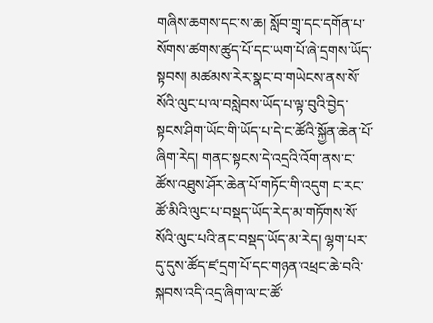གཞིས་ཆགས་དང་ས་ཆ། སློབ་གྲྭ་དང་དགོན་པ་སོགས་ཚགས་ཚུད་པོ་དང་ཡག་པོ་ཞེ་དྲགས་ཡོད་སྟབས། མཚམས་རེར་སྣང་བ་གཡེངས་ནས་སོ་སོའི་ལུང་པ་ལ་བསླེབས་ཡོད་པ་ལྟ་བུའི་བྱེད་སྟངས་ཤིག་ཡོང་གི་ཡོད་པ་དེ་ང་ཚོའི་སྐྱོན་ཆེན་པོ་ཞིག་རེད། གནང་སྟངས་དེ་འདྲའི་འོག་ནས་ང་ཚོས་འཐུས་ཤོར་ཆེན་པོ་གཏོང་གི་འདུག ང་རང་ཚོ་མིའི་ལུང་པ་བསྡད་ཡོད་རེད་མ་གཏོགས་སོ་སོའི་ལུང་པའི་ནང་བསྡད་ཡོད་མ་རེད། ལྷག་པར་དུ་དུས་ཚོད་ཛ་དྲག་པོ་དང་གཉན་འཕྲང་ཆེ་བའི་སྐབས་འདི་འདྲ་ཞིག་ལ་ང་ཚོ་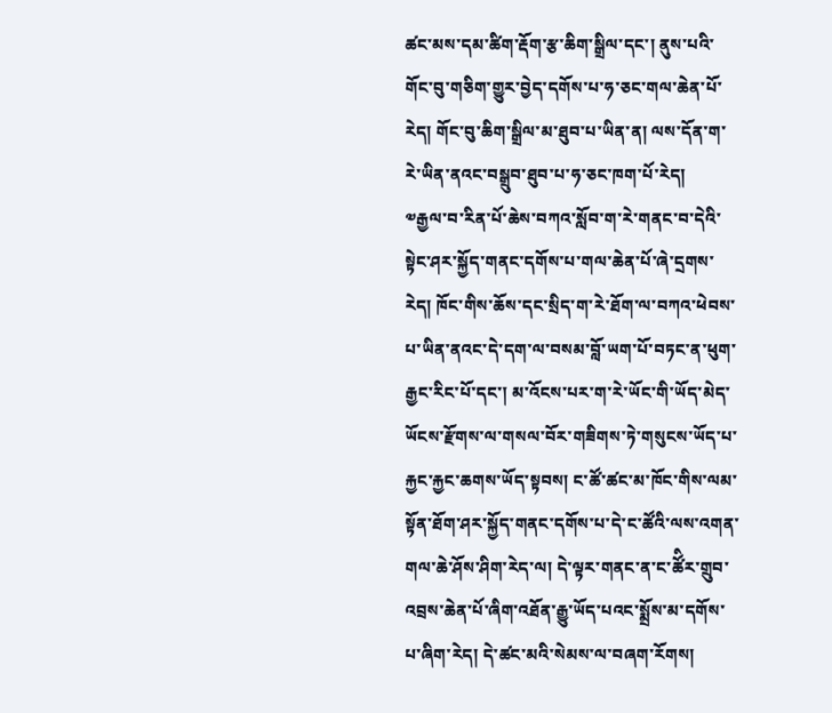ཚང་མས་དམ་ཚིག་རྡོག་རྩ་ཆིག་སྒྲིལ་དང་། ནུས་པའི་གོང་བུ་གཅིག་གྱུར་བྱེད་དགོས་པ་ཧ་ཅང་གལ་ཆེན་པོ་རེད། གོང་བུ་ཆིག་སྒྲིལ་མ་ཐུབ་པ་ཡིན་ན། ལས་དོན་ག་རེ་ཡིན་ནའང་བསྒྲུབ་ཐུབ་པ་ཧ་ཅང་ཁག་པོ་རེད།
༧རྒྱལ་བ་རིན་པོ་ཆེས་བཀའ་སློབ་ག་རེ་གནང་བ་དེའི་སྟེང་ཤར་སྐྱོད་གནང་དགོས་པ་གལ་ཆེན་པོ་ཞེ་དྲགས་རེད། ཁོང་གིས་ཆོས་དང་སྲིད་ག་རེ་ཐོག་ལ་བཀའ་ཕེབས་པ་ཡིན་ནའང་དེ་དག་ལ་བསམ་བློ་ཡག་པོ་བཏང་ན་ཕུག་རྒྱང་རིང་པོ་དང་། མ་འོངས་པར་ག་རེ་ཡོང་གི་ཡོད་མེད་ཡོངས་རྫོགས་ལ་གསལ་བོར་གཟིགས་ཏེ་གསུངས་ཡོད་པ་རྐྱང་རྐྱང་ཆགས་ཡོད་སྟབས། ང་ཚོ་ཚང་མ་ཁོང་གིས་ལམ་སྟོན་ཐོག་ཤར་སྐྱོད་གནང་དགོས་པ་དེ་ང་ཚོའི་ལས་འགན་གལ་ཆེ་ཤོས་ཤིག་རེད་ལ། དེ་ལྟར་གནང་ན་ང་ཚོིར་གྲུབ་འབྲས་ཆེན་པོ་ཞིག་འཐོན་རྒྱུ་ཡོད་པའང་སྨྲོས་མ་དགོས་པ་ཞིག་རེད། དེ་ཚང་མའི་སེམས་ལ་བཞག་རོགས།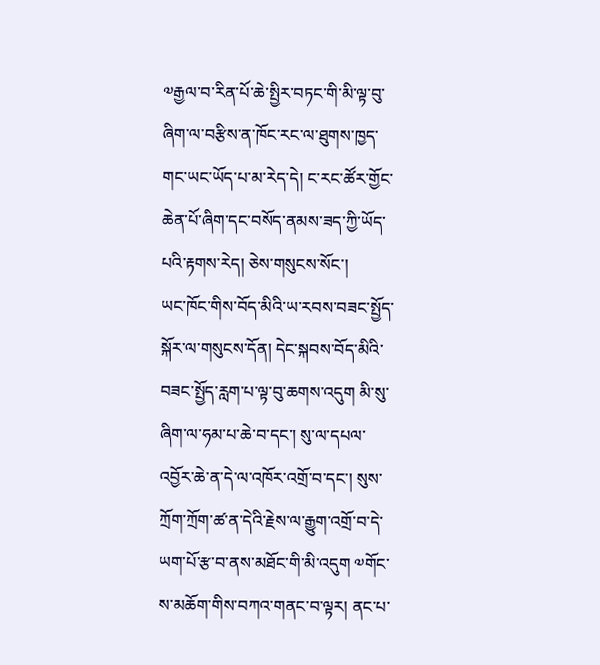༧རྒྱལ་བ་རིན་པོ་ཆེ་སྤྱིར་བཏང་གི་མི་ལྟ་བུ་ཞིག་ལ་བརྩིས་ན་ཁོང་རང་ལ་ཐུགས་ཁྱད་གང་ཡང་ཡོད་པ་མ་རེད་དེ། ང་རང་ཚོར་གྱོང་ཆེན་པོ་ཞིག་དང་བསོད་ནམས་ཟད་ཀྱི་ཡོད་པའི་རྟགས་རེད། ཅེས་གསུངས་སོང་།
ཡང་ཁོང་གིས་བོད་མིའི་ཡ་རབས་བཟང་སྤྱོད་སྐོར་ལ་གསུངས་དོན། དེང་སྐབས་བོད་མིའི་བཟང་སྤྱོད་རླག་པ་ལྟ་བུ་ཆགས་འདུག མི་སུ་ཞིག་ལ་ཧམ་པ་ཆེ་བ་དང་། སུ་ལ་དཔལ་འབྱོར་ཆེ་ན་དེ་ལ་འཁོར་འགྲོ་བ་དང་། སུས་ཀྲོག་ཀྲོག་ཚ་ན་དེའི་རྗེས་ལ་རྒྱུག་འགྲོ་བ་དེ་ཡག་པོ་རྩ་བ་ནས་མཐོང་གི་མི་འདུག ༧གོང་ས་མཆོག་གིས་བཀའ་གནང་བ་ལྟར། ནང་པ་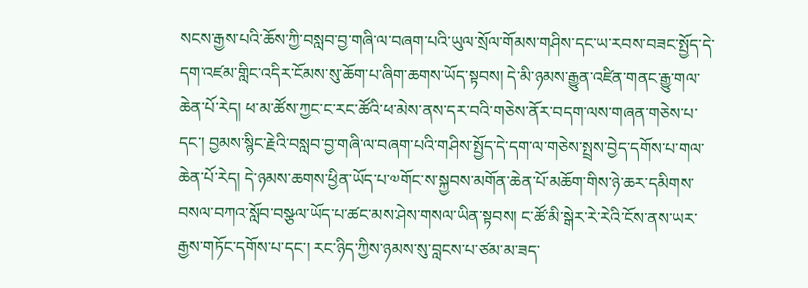སངས་རྒྱས་པའི་ཆོས་ཀྱི་བསླབ་བྱ་གཞི་ལ་བཞག་པའི་ཡུལ་སྲོལ་གོམས་གཤིས་དང་ཡ་རབས་བཟང་སྤྱོད་དེ་དག་འཛམ་གླིང་འདིར་ངོམས་སུ་ཆོག་པ་ཞིག་ཆགས་ཡོད་སྟབས། དེ་མི་ཉམས་རྒྱུན་འཛིན་གནང་རྒྱུ་གལ་ཆེན་པོ་རེད། ཕ་མ་ཚོས་ཀྱང་ང་རང་ཚོའི་ཕ་མེས་ནས་དར་བའི་གཅེས་ནོར་བདག་ལས་གཞན་གཅེས་པ་དང་། བྱམས་སྙིང་རྗེའི་བསླབ་བྱ་གཞི་ལ་བཞག་པའི་གཤིས་སྤྱོད་དེ་དག་ལ་གཅེས་སྤྲས་བྱེད་དགོས་པ་གལ་ཆེན་པོ་རེད། དེ་ཉམས་ཆགས་ཕྱིན་ཡོད་པ་༧གོང་ས་སྐྱབས་མགོན་ཆེན་པོ་མཆོག་གིས་ཉེ་ཆར་དམིགས་བསལ་བཀའ་སློབ་བསྩལ་ཡོད་པ་ཚང་མས་ཤེས་གསལ་ཡིན་སྟབས། ང་ཚོ་མི་སྒེར་རེ་རེའི་ངོས་ནས་ཡར་རྒྱས་གཏོང་དགོས་པ་དང་། རང་ཉིད་ཀྱིས་ཉམས་སུ་བླངས་པ་ཙམ་མ་ཟད་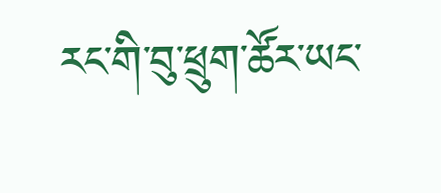རང་གི་བུ་ཕྲུག་ཚོར་ཡང་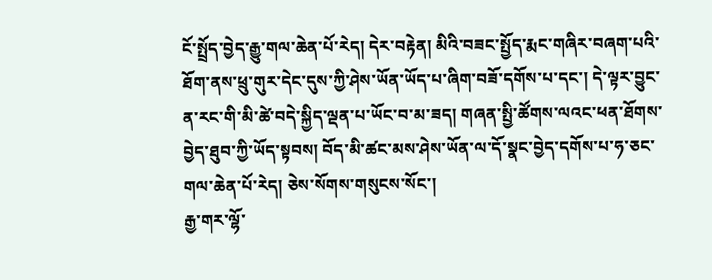ངོ་སྤྲོད་བྱེད་རྒྱུ་གལ་ཆེན་པོ་རེད། དེར་བརྟེན། མིའི་བཟང་སྤྱོད་རྨང་གཞིར་བཞག་པའི་ཐོག་ནས་ཕྲུ་གུར་དེང་དུས་ཀྱི་ཤེས་ཡོན་ཡོད་པ་ཞིག་བཟོ་དགོས་པ་དང་། དེ་ལྟར་བྱུང་ན་རང་གི་མི་ཚེ་བདེ་སྐྱིད་ལྡན་པ་ཡོང་བ་མ་ཟད། གཞན་སྤྱི་ཚོགས་ལའང་ཕན་ཐོགས་བྱེད་ཐུབ་ཀྱི་ཡོད་སྟབས། བོད་མི་ཚང་མས་ཤེས་ཡོན་ལ་དོ་སྣང་བྱེད་དགོས་པ་ཧ་ཅང་གལ་ཆེན་པོ་རེད། ཅེས་སོགས་གསུངས་སོང་།
རྒྱ་གར་ལྷོ་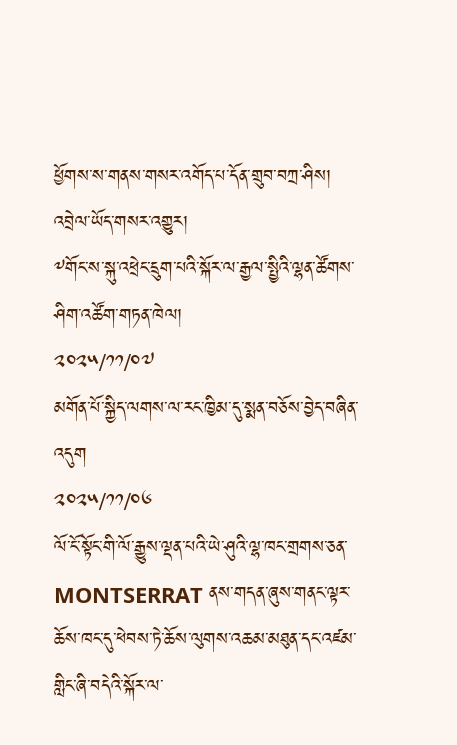ཕྱོགས་ས་གནས་གསར་འགོད་པ་དོན་གྲུབ་བཀྲ་ཤིས།
འབྲེལ་ཡོད་གསར་འགྱུར།
༸གོང་ས་སྐུ་འཕྲེང་དྲུག་པའི་སྐོར་ལ་རྒྱལ་སྤྱིའི་ལྷན་ཚོགས་ཤིག་འཚོག་གཏན་ཁེལ།
༢༠༢༥/༡༡/༠༧
མགོན་པོ་སྐྱིད་ལགས་ལ་རང་ཁྱིམ་དུ་སྨན་བཅོས་བྱེད་བཞིན་འདུག
༢༠༢༥/༡༡/༠༦
ལོ་ངོ་སྟོང་གི་ལོ་རྒྱུས་ལྡན་པའི་ཡེ་ཤུའི་ལྷ་ཁང་གྲགས་ཅན་ MONTSERRAT ནས་གདན་ཞུས་གནང་ལྟར་ཆོས་ཁང་དུ་ཕེབས་ཏེ་ཆོས་ལུགས་འཆམ་མཐུན་དང་འཛམ་གླིང་ཞི་བདེའི་སྐོར་ལ་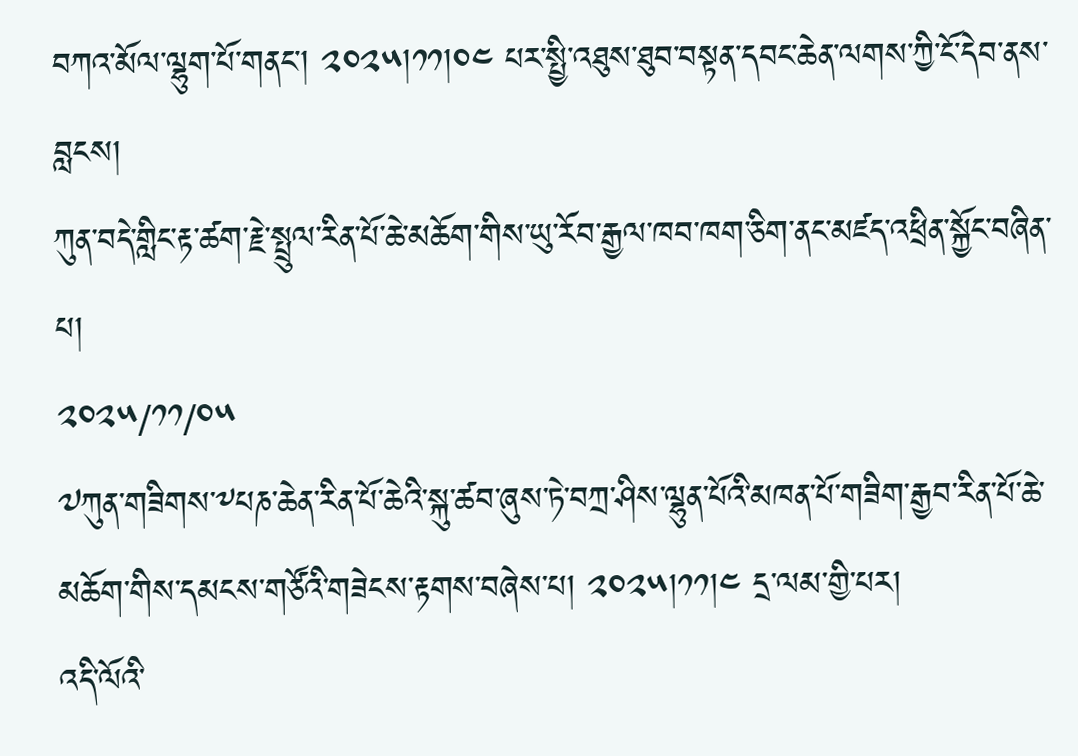བཀའ་མོལ་ལྷུག་པོ་གནང་། ༢༠༢༥།༡༡།༠༤ པར་སྤྱི་འཐུས་ཐུབ་བསྟན་དབང་ཆེན་ལགས་ཀྱི་ངོ་དེབ་ནས་བླངས།
ཀུན་བདེ་གླིང་རྟ་ཚག་རྗེ་སྤྲུལ་རིན་པོ་ཆེ་མཆོག་གིས་ཡུ་རོབ་རྒྱལ་ཁབ་ཁག་ཅིག་ནང་མཛད་འཕྲིན་སྐྱོང་བཞིན་པ།
༢༠༢༥/༡༡/༠༥
༧ཀུན་གཟིགས་༸པཎ་ཆེན་རིན་པོ་ཆེའི་སྐུ་ཚབ་ཞུས་ཏེ་བཀྲ་ཤིས་ལྷུན་པོའི་མཁན་པོ་གཟིག་རྒྱབ་རིན་པོ་ཆེ་མཆོག་གིས་དམངས་གཙོའི་གཟེངས་རྟགས་བཞེས་པ། ༢༠༢༥།༡༡།༤ དྲ་ལམ་གྱི་པར།
འདི་ལོའི་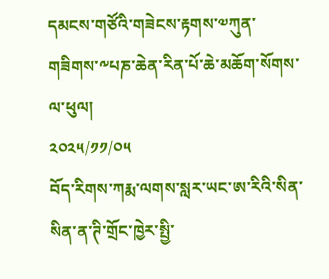དམངས་གཙོའི་གཟེངས་རྟགས་༧ཀུན་གཟིགས་༸པཎ་ཆེན་རིན་པོ་ཆེ་མཆོག་སོགས་ལ་ཕུལ།
༢༠༢༥/༡༡/༠༥
བོད་རིགས་ཀརྨ་ལགས་སླར་ཡང་ཨ་རིའི་སིན་སིན་ན་ཊི་གྲོང་ཁྱེར་སྤྱི་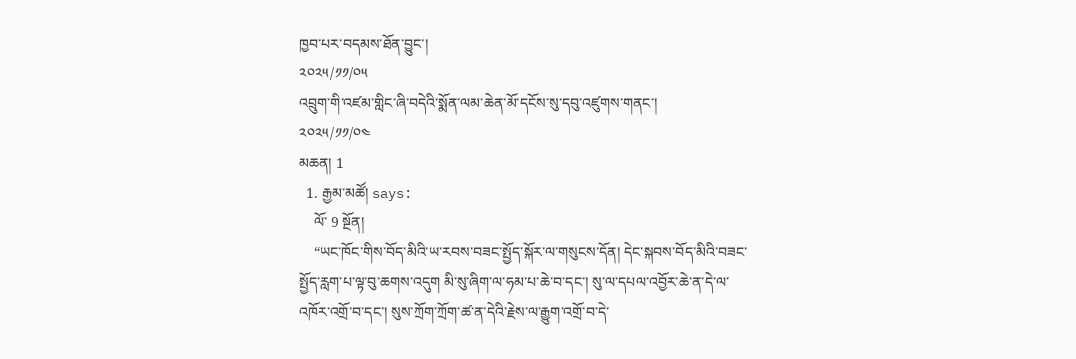ཁྱབ་པར་བདམས་ཐོན་བྱུང་།
༢༠༢༥/༡༡/༠༥
འབྲུག་གི་འཛམ་གླིང་ཞི་བདེའི་སྨོན་ལམ་ཆེན་མོ་དངོས་སུ་དབུ་འཛུགས་གནང་།
༢༠༢༥/༡༡/༠༤
མཆན། 1
  1. རྒྱམ་མཚོ། says:
    ལོ་ 9 སྔོན།
    “ཡང་ཁོང་གིས་བོད་མིའི་ཡ་རབས་བཟང་སྤྱོད་སྐོར་ལ་གསུངས་དོན། དེང་སྐབས་བོད་མིའི་བཟང་སྤྱོད་རླག་པ་ལྟ་བུ་ཆགས་འདུག མི་སུ་ཞིག་ལ་ཧམ་པ་ཆེ་བ་དང་། སུ་ལ་དཔལ་འབྱོར་ཆེ་ན་དེ་ལ་འཁོར་འགྲོ་བ་དང་། སུས་ཀྲོག་ཀྲོག་ཚ་ན་དེའི་རྗེས་ལ་རྒྱུག་འགྲོ་བ་དེ་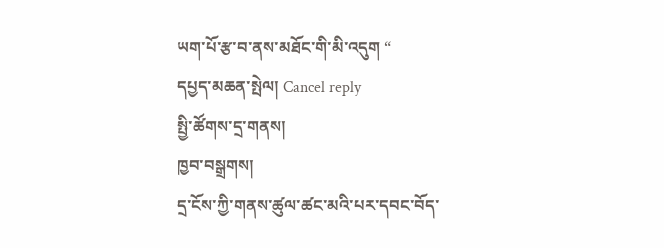ཡག་པོ་རྩ་བ་ནས་མཐོང་གི་མི་འདུག “
དཔྱད་མཆན་སྤེལ། Cancel reply
སྤྱི་ཚོགས་དྲ་གནས།
ཁྱབ་བསྒྲགས།
དྲ་ངོས་ཀྱི་གནས་ཚུལ་ཚང་མའི་པར་དབང་བོད་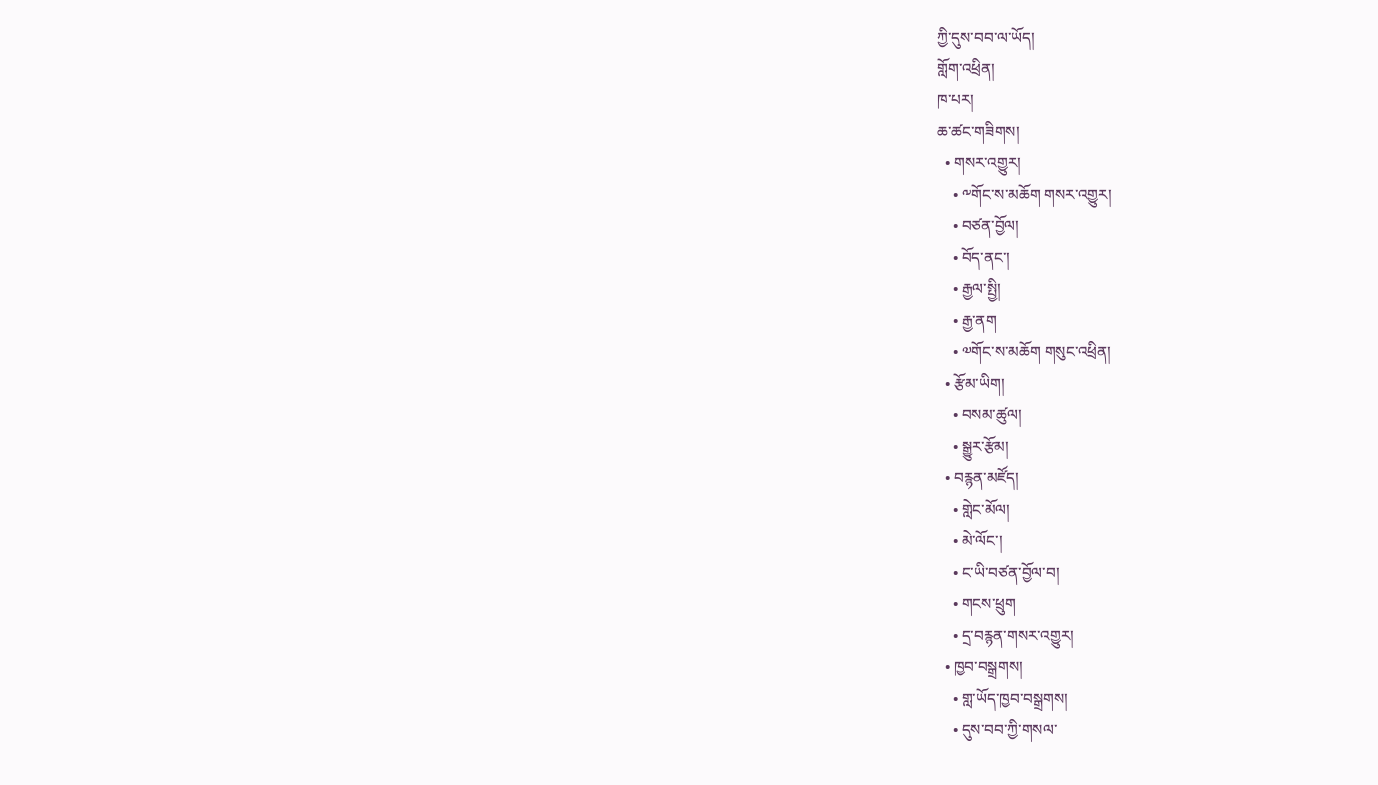ཀྱི་དུས་བབ་ལ་ཡོད།
གློག་འཕྲིན།
ཁ་པར།
ཆ་ཚང་གཟིགས།
  • གསར་འགྱུར།
    • ༸གོང་ས་མཆོག གསར་འགྱུར།
    • བཙན་བྱོལ།
    • བོད་ནང་།
    • རྒྱལ་སྤྱི།
    • རྒྱ་ནག
    • ༧གོང་ས་མཆོག གསུང་འཕྲིན།
  • རྩོམ་ཡིག།
    • བསམ་ཚུལ།
    • སྒྱུར་རྩོམ།
  • བརྙན་མཛོད།
    • གླེང་མོལ།
    • མེ་ལོང་།
    • ང་ཡི་བཙན་བྱོལ་བ།
    • གངས་ཕྲུག
    • དྲ་བརྙན་གསར་འགྱུར།
  • ཁྱབ་བསྒྲགས།
    • གླ་ཡོད་ཁྱབ་བསྒྲགས།
    • དུས་བབ་ཀྱི་གསལ་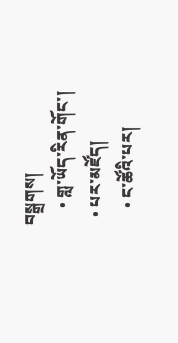བསྒྲགས།
    • གླ་ཡོད་རིན་གོང་།
  • པར་མཛོད།
    • ང་ཚོའི་པར།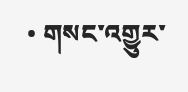• གསང་འགྱུར་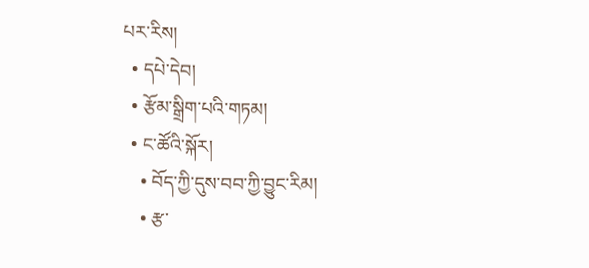པར་རིས།
  • དཔེ་དེབ།
  • རྩོམ་སྒྲིག་པའི་གཏམ།
  • ང་ཚོའི་སྐོར།
    • བོད་ཀྱི་དུས་བབ་ཀྱི་བྱུང་རིམ།
    • རྩ་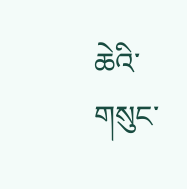ཆེའི་གསུང་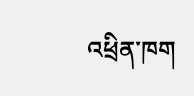འཕྲིན་ཁག